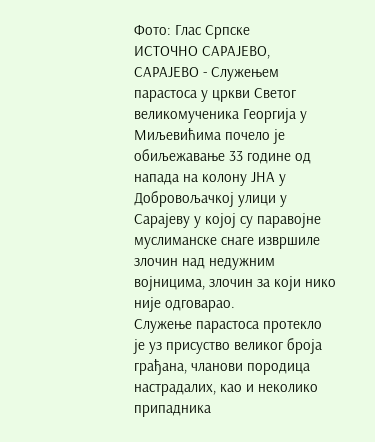Фото: Глас Српске
ИСТОЧНО САРАЈЕВО, САРАЈЕВО - Служењем парастоса у цркви Светог великомученика Георгија у Миљевићима почело је обиљежавање 33 године од напада на колону ЈНА у Добровољачкој улици у Сарајеву у којој су паравојне муслиманске снаге извршиле злочин над недужним војницима, злочин за који нико није одговарао.
Служење парастоса протекло је уз присуство великог броја грађана, чланови породица настрадалих, као и неколико припадника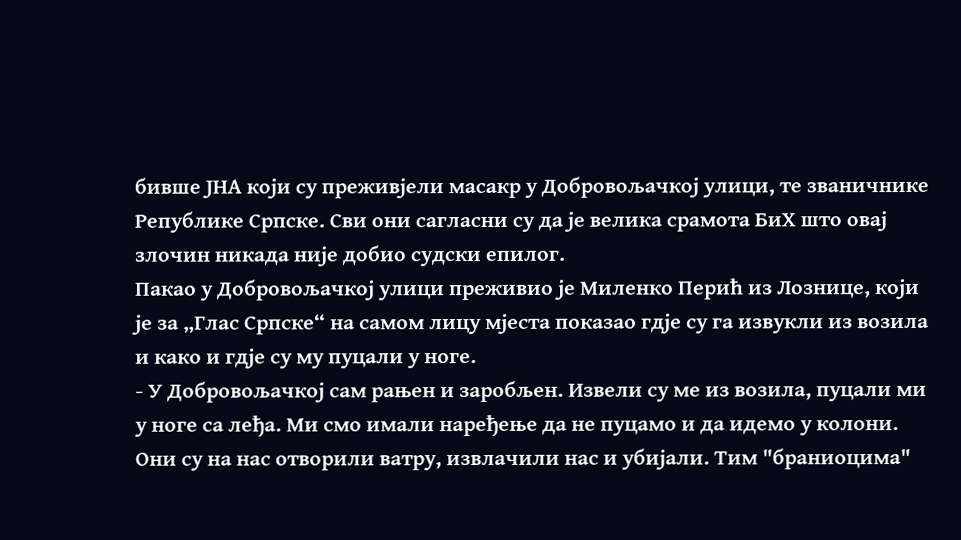бивше ЈНА који су преживјели масакр у Добровољачкој улици, те званичнике Републике Српске. Сви они сагласни су да је велика срамота БиХ што овај злочин никада није добио судски епилог.
Пакао у Добровољачкој улици преживио је Миленко Перић из Лознице, који је за „Глас Српске“ на самом лицу мјеста показао гдје су га извукли из возила и како и гдје су му пуцали у ноге.
- У Добровољачкој сам рањен и заробљен. Извели су ме из возила, пуцали ми у ноге са леђа. Ми смо имали наређење да не пуцамо и да идемо у колони. Они су на нас отворили ватру, извлачили нас и убијали. Тим "браниоцима"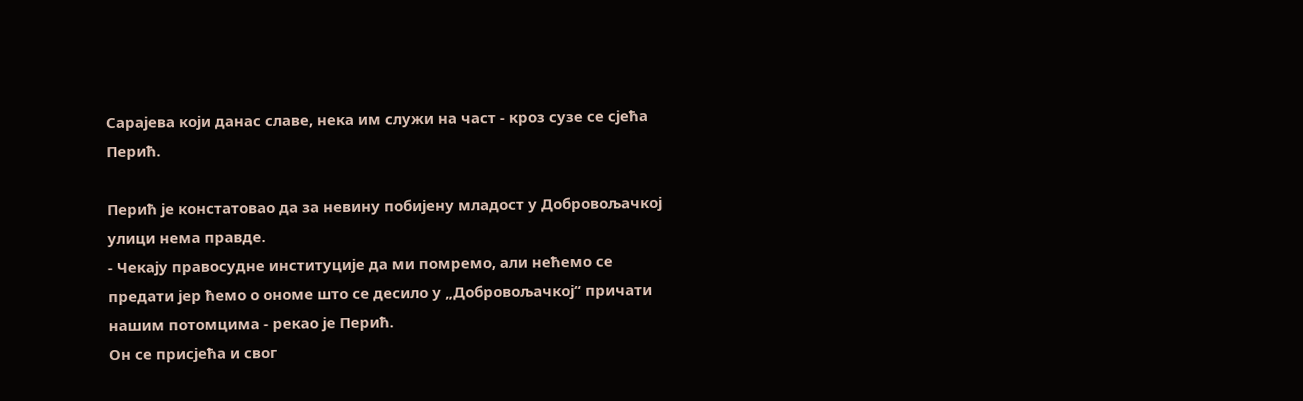Сарајева који данас славе, нека им служи на част - кроз сузе се сјећа Перић.

Перић је констатовао да за невину побијену младост у Добровољачкој улици нема правде.
- Чекају правосудне институције да ми помремо, али нећемо се предати јер ћемо о ономе што се десило у „Добровољачкој“ причати нашим потомцима - рекао је Перић.
Он се присјећа и свог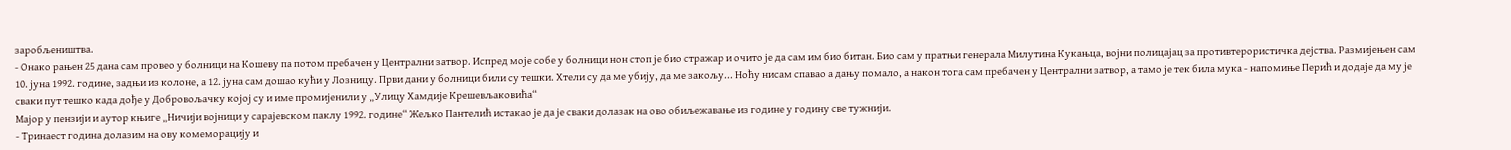заробљеништва.
- Онако рањен 25 дана сам провео у болници на Кошеву па потом пребачен у Централни затвор. Испред моје собе у болници нон стоп је био стражар и очито је да сам им био битан. Био сам у пратњи генерала Милутина Кукањца, војни полицајац за противтерористичка дејства. Размијењен сам 10. јуна 1992. године, задњи из колоне, а 12. јуна сам дошао кући у Лозницу. Први дани у болници били су тешки. Хтели су да ме убију, да ме закољу... Ноћу нисам спавао а дању помало, а након тога сам пребачен у Централни затвор, а тамо је тек била мука - напомиње Перић и додаје да му је сваки пут тешко када дође у Добровољачку којој су и име промијенили у „Улицу Хамдије Крешевљаковића“
Мајор у пензији и аутор књиге „Ничији војници у сарајевском паклу 1992. године“ Жељко Пантелић истакао је да је сваки долазак на ово обиљежавање из године у годину све тужнији.
- Тринаест година долазим на ову комеморацију и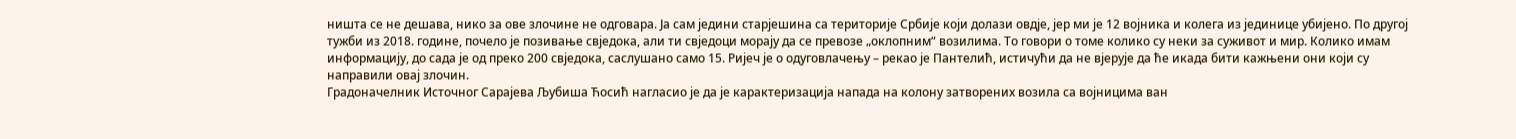ништа се не дешава, нико за ове злочине не одговара. Ја сам једини старјешина са територије Србије који долази овдје, јер ми је 12 војника и колега из јединице убијено. По другој тужби из 2018. године, почело је позивање свједока, али ти свједоци морају да се превозе „оклопним“ возилима. То говори о томе колико су неки за суживот и мир. Колико имам информацију, до сада је од преко 200 свједока, саслушано само 15. Ријеч је о одуговлачењу – рекао је Пантелић, истичући да не вјерује да ће икада бити кажњени они који су направили овај злочин.
Градоначелник Источног Сарајева Љубиша Ћосић нагласио је да је карактеризација напада на колону затворених возила са војницима ван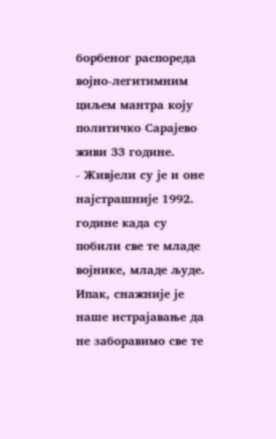борбеног распореда војно-легитимним циљем мантра коју политичко Сарајево живи 33 године.
- Живјели су је и оне најстрашније 1992. године када су побили све те младе војнике, младе људе. Ипак, снажније је наше истрајавање да не заборавимо све те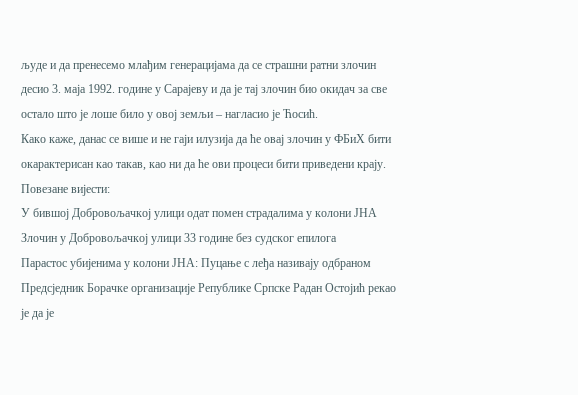људе и да пренесемо млађим генерацијама да се страшни ратни злочин десио 3. маја 1992. године у Сарајеву и да је тај злочин био окидач за све остало што је лоше било у овој земљи – нагласио је Ћосић.
Како каже, данас се више и не гаји илузија да ће овај злочин у ФБиХ бити окарактерисан као такав, као ни да ће ови процеси бити приведени крају.
Повезане вијести:
У бившој Добровољачкој улици одат помен страдалима у колони ЈНА
Злочин у Добровољачкој улици 33 године без судског епилога
Парастос убијенима у колони ЈНА: Пуцање с леђа називају одбраном
Предсједник Борачке организације Републике Српске Радан Остојић рекао је да је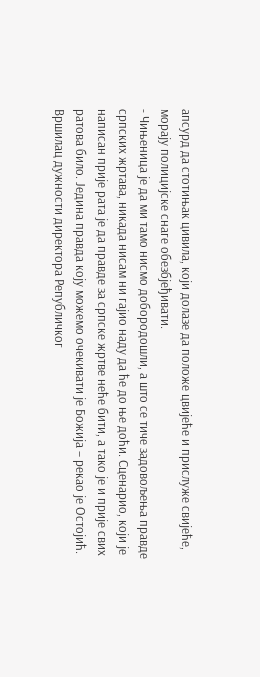апсурд да стотињак цивила, који долазе да положе цвијеће и прислуже свијеће, морају полицијске снаге обезбјеђивати.
- Чињеница је да ми тамо нисмо добородошли, а што се тиче задовољења правде српских жртава, никада нисам ни гајио наду да ће до ње доћи. Сценарио, који је написан прије рата је да правде за српске жртве неће бити, а тако је и прије свих ратова било. Једина правда коју можемо очекивати је Божија – рекао је Остојић.
Вршилац дужности директора Републичког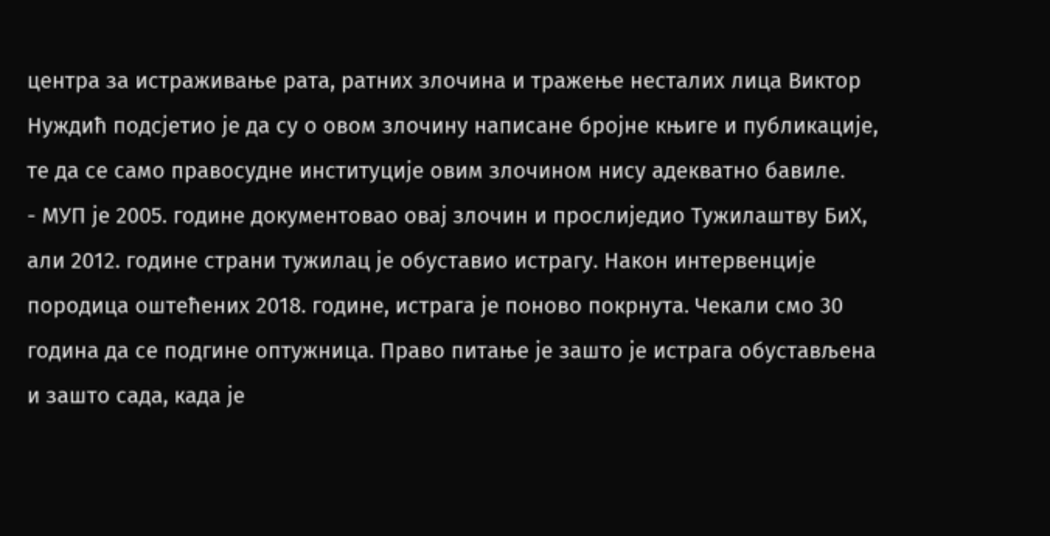центра за истраживање рата, ратних злочина и тражење несталих лица Виктор Нуждић подсјетио је да су о овом злочину написане бројне књиге и публикације, те да се само правосудне институције овим злочином нису адекватно бавиле.
- МУП је 2005. године документовао овај злочин и прослиједио Тужилаштву БиХ, али 2012. године страни тужилац је обуставио истрагу. Након интервенције породица оштећених 2018. године, истрага је поново покрнута. Чекали смо 30 година да се подгине оптужница. Право питање је зашто је истрага обустављена и зашто сада, када је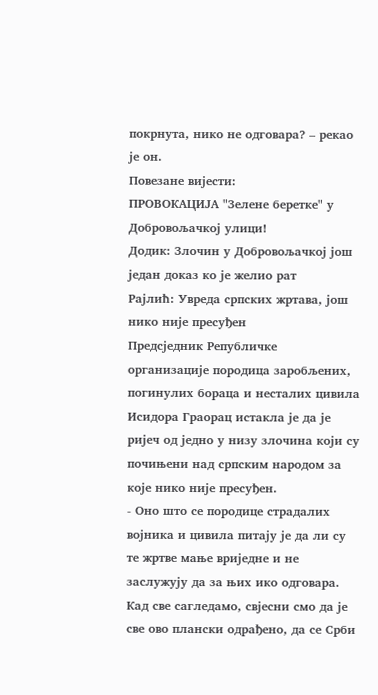покрнута, нико не одговара? – рекао је он.
Повезане вијести:
ПРОВОКАЦИЈА "Зелене беретке" у Добровољачкој улици!
Додик: Злочин у Добровољачкој још један доказ ко је желио рат
Рајлић: Увреда српских жртава, још нико није пресуђен
Предсједник Републичке организације породица заробљених, погинулих бораца и несталих цивила Исидора Граорац истакла је да је ријеч од једно у низу злочина који су почињени над српским народом за које нико није пресуђен.
- Оно што се породице страдалих војника и цивила питају је да ли су те жртве мање вриједне и не заслужују да за њих ико одговара. Кад све сагледамо, свјесни смо да је све ово плански одрађено, да се Срби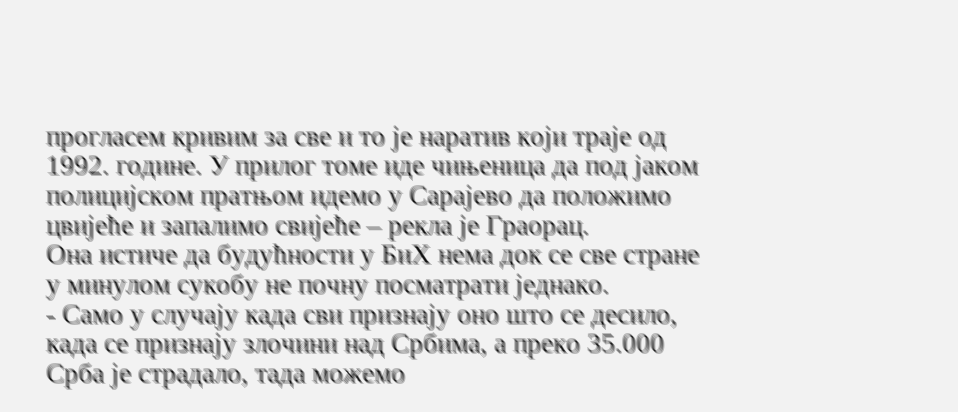прогласем кривим за све и то је наратив који траје од 1992. године. У прилог томе иде чињеница да под јаком полицијском пратњом идемо у Сарајево да положимо цвијеће и запалимо свијеће – рекла је Граорац.
Она истиче да будућности у БиХ нема док се све стране у минулом сукобу не почну посматрати једнако.
- Само у случају када сви признају оно што се десило, када се признају злочини над Србима, а преко 35.000 Срба је страдало, тада можемо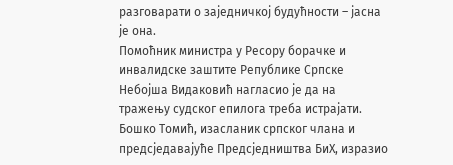разговарати о заједничкој будућности – јасна је она.
Помоћник министра у Ресору борачке и инвалидске заштите Републике Српске Небојша Видаковић нагласио је да на тражењу судског епилога треба истрајати.
Бошко Томић, изасланик српског члана и предсједавајуће Предсједништва БиХ, изразио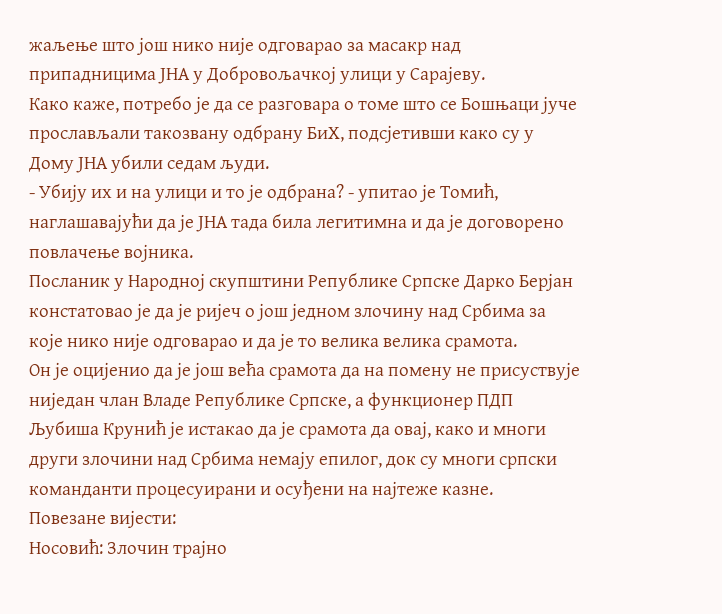жаљење што још нико није одговарао за масакр над припадницима ЈНА у Добровољачкој улици у Сарајеву.
Како каже, потребо је да се разговара о томе што се Бошњаци јуче прослављали такозвану одбрану БиХ, подсјетивши како су у Дому ЈНА убили седам људи.
- Убију их и на улици и то је одбрана? - упитао је Томић, наглашавајући да је ЈНА тада била легитимна и да је договорено повлачење војника.
Посланик у Народној скупштини Републике Српске Дарко Берјан констатовао је да је ријеч о још једном злочину над Србима за које нико није одговарао и да је то велика велика срамота.
Он је оцијенио да је још већа срамота да на помену не присуствује ниједан члан Владе Републике Српске, а функционер ПДП Љубиша Крунић је истакао да је срамота да овај, како и многи други злочини над Србима немају епилог, док су многи српски команданти процесуирани и осуђени на најтеже казне.
Повезане вијести:
Носовић: Злочин трајно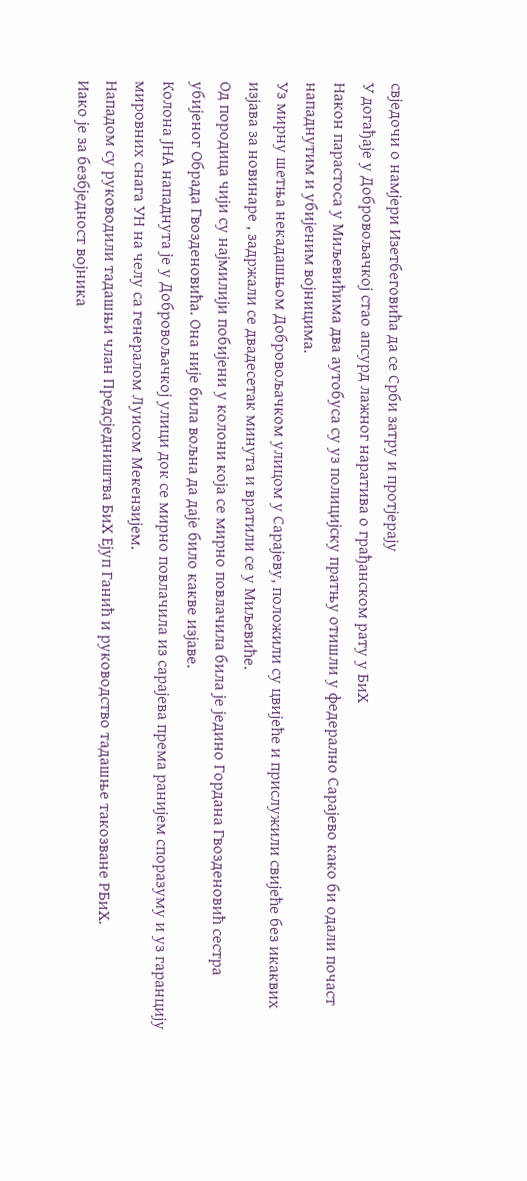свједочи о намјери Изетбеговића да се Срби затру и протјерају
У догађаје у Добровољачкој стао апсурд лажног наратива о грађанском рату у БиХ
Након парастоса у Миљевићима два аутобуса су уз полицијску пратњу отишли у федерално Сарајево како би одали почаст нападнутим и убијеним војницима.
Уз мирну шетња некадашњом Добровољачком улицом у Сарајеву, положили су цвијеће и прислужили свијеће без икаквих изјава за новинаре , задржали се двадесетак минута и вратили се у Миљевиће.
Од породица чији су најмилији побијени у колони која се мирно повлачила била је једино Гордана Гвозденовић сестра убијеног Обрада Гвозденовића. Она није била вољна да даје било какве изјаве.
Колона ЈНА нападнута је у Добровољачкој улици док се мирно повлачила из сарајева према ранијем споразуму и уз гаранцију мировних снага УН на челу са генералом Луисом Мекензијем.
Нападом су руководили тадашњи члан Предсједништва БиХ Ејуп Ганић и руководство тадашње такозване РБиХ.
Иако је за безбједност војника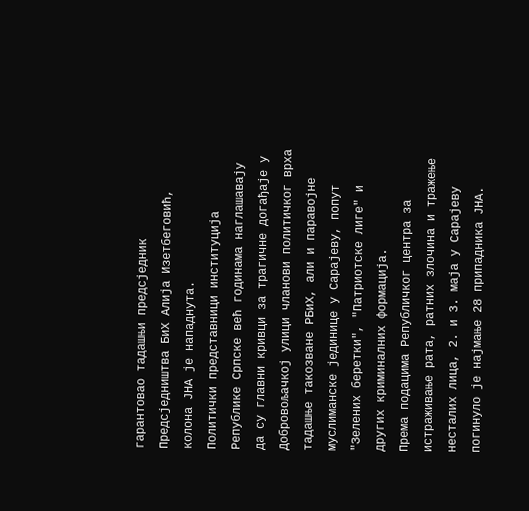гарантовао тадашњи предсједник Предсједништва БиХ Алија Изетбеговић, колона ЈНА је нападнута.
Политички представници институција Републике Српске већ годинама наглашавају да су главни кривци за трагичне догађаје у Добровољачкој улици чланови политичког врха тадашње такозване РБиХ, али и паравојне муслиманске јединице у Сарајеву, попут "Зелених беретки", "Патриотске лиге" и других криминалних формација.
Према подацима Републичког центра за истраживање рата, ратних злочина и тражење несталих лица, 2. и 3. маја у Сарајеву погинуло је најмање 28 припадника ЈНА.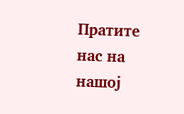Пратите нас на нашој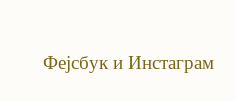Фејсбук и Инстаграм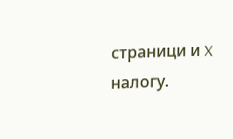страници и X налогу.